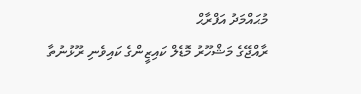މުޙައްމަދު އަފްރާޙް
ރާއްޖޭގެ މަޝްހޫރު މޮޑެލް ކައިޒީންގެ ކައިވެނި ރޫޅުނުތާ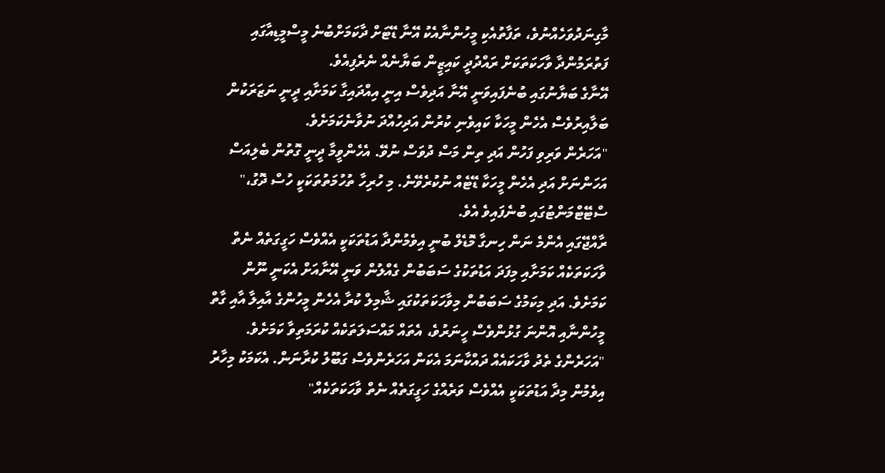މާގިނަދުވަހެއްނުވެ، ތަފާތުއެކި މީހުންނާއެކު އޭނާ ޑޭޓަށް ދާކަމަށްބުނެ މީސްމީޑިއާގައި ފަތުރަމުންދާ ވާހަކަތަކަށް ރައްދުދީ ކައިޒީން ބަޔާނެއް ނެރެފިއެވެ.
އޭނާގެ ބަޔާނުގައި ބުނެފައިވަނީ އޭނާ އަދިވެސް އިނީ އިއްދައިގާ ކަމަށާއި ދީނީ ނަޒަރަކުން ބަލާއިރުވެސް އެހެން މީހަކާ ކައިވެނި ކުރުން އަދިހުއްދަ ނުވާނެކަމަށެވެ.
"އަހަރެން ވަރިވި ފަހުން އަދި ތިން މަސް ދުވަސް ނުވޭ. އެހެންވީމާ ދީނީ ގޮތުން ބެލިއަސް އަހަންނަށް އަދި އެހެން މީހަކާ ޑޭޓެއް ނުކުރެވޭނެ. މި ހުރިހާ ތުހުމަތުތަކަކީ ހުސް ދޮގު،" ސްޓޭޓްމަންޓުގައި ބުނެފައިވެ އެވެ.
ރާއްޖޭގައި އެންމެ ނަން ހިނގާ މޮޑެލް ބުނީ އިވެމުންދާ އަޑުތަކަކީ އެއްވެސް ހަގީގަތެއް ނެތް ވާހަކަތަކެއް ކަމަށާއި މިފަދަ އަޑުތަކުގެ ސަބަބުން ގެއްލުން ވަނީ އޭނާއަށް އެކަނީ ނޫން ކަމަށެވެ. އަދި މިކަމުގެ ސަބަބުން މިވާހަކަތަކުގައި ޝާމިލް ކުރާ އެހެން މީހުންގެ އާއިލާ އާއި ގާތް މީހުންނާއި އޮންނަ ގުޅުންވެސް ހީނަރުވެ، އެތައް މައްސަލަތަކެއް ކުރަމަތިވާ ކަމަށެވެ.
"އަހަރެންގެ ތެދު ވާހަކައެއް ދައްކާނަމަ އެކަން އަހަރެންވެސް ގަބޫލު ކުރާނަން. އެކަމަކު މިހާރު އިވެމުން މިދާ އަޑުތަކަކީ އެއްވެސް ވަރެއްގެ ހަގީގަތެއް ނެތް ވާހަކަތަކެއް"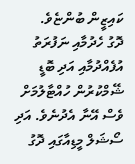ކައިޒީން ބުންޏެވެ.
ދޮގު ހެދުމާއި ނަފުރަތު އުފެއްދުމާއި އަދި ބޮޑީ ޝޭމްކުރުން ހުއްޓާލުމަށް ވެސް އޭނާ އެދުނެވެ. އަދި ސޯޝަލް މީޑިއާގައި ދޮގު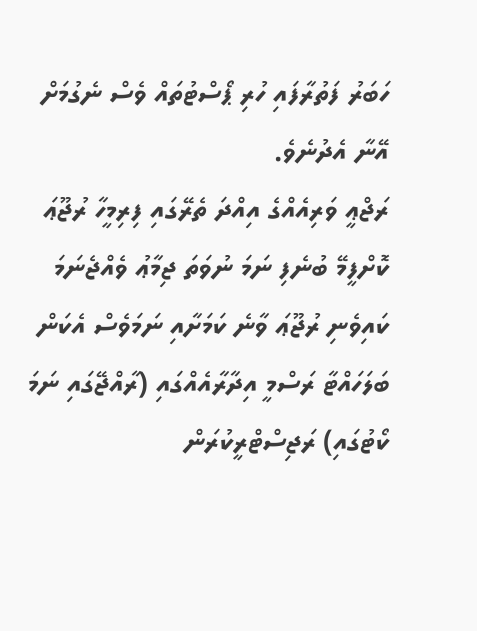ހަބަރު ފަތުރާފައި ހުރި ޕޯސްޓުތައް ވެސް ނެގުމަށް އޭނާ އެދުނެވެ.
ރަޖްޢީ ވަރިއެއްގެ އިއްދަ ތެރޭގައި ފިރިމީހާ ރުޖޫޢަ ކޮށްފީމޭ ބުނެފި ނަމަ ނުވަތަ ޖިމާޢު ވެއްޖެނަމަ ކައިވެނި ރުޖޫޢަ ވާނެ ކަމަށާއި ނަމަވެސް އެކަން ބަލަހައްޓާ ރަސްމީ އިދާރާއެއްގައި (ރާއްޖޭގައި ނަމަ ކޯޓުގައި) ރަޖިސްޓްރީކުރަން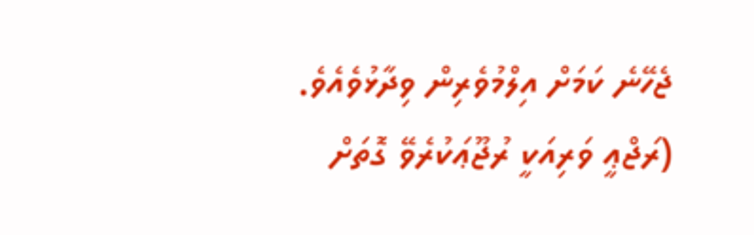ޖެހޭނެ ކަމަށް އިލްމުވެރިން ވިދާޅުވެއެވެ.
(ރަޖްޢީ ވަރިއަކީ ރުޖޫޢަކުރެވޭ ގޮތަށް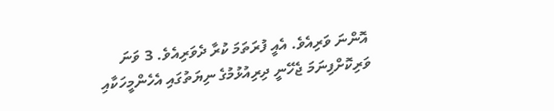އޮންނަ ވަރިއެވެ. އެއީ ފުރަތަމަ ކުރާ ދެވަރިއެވެ. 3 ވަނަ ވަރިކޮށްފިނަމަ ޖެހޭނީ ދިރިއުޅުމުގެ ނިޔަތުގައި އެހެންމީހަކާއި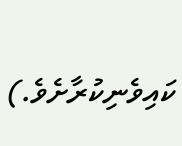ކައިވެނިކުރާށެވެ.)